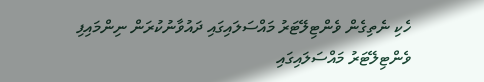ހެކި ނެތިގެން ވެންޓިލޭޓަރު މައްސަލައިގައި ދައުވާނުކުރަން ނިންމައިފި
ވެންޓިލޭޓަރު މައްސަލައިގައި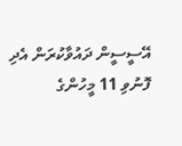އޭސީސީން ދައުވާކުރަން އެދި ފޮނުވި 11 މީހުންގެ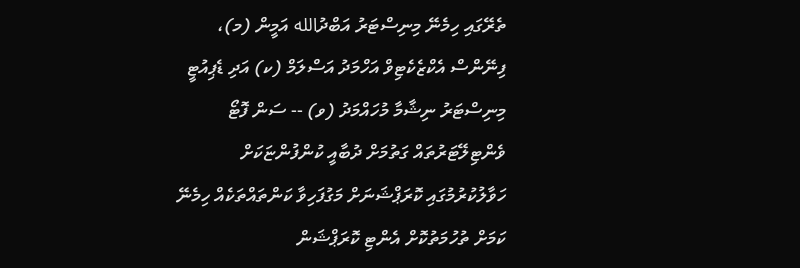ތެރޭގައި ހިމެނޭ މިނިސްޓަރު އަބްދުالله އަމީން (މ)، ފިނޭންސް އެކްޒެކެޓިވް އަހްމަދު އަސްލަމް (ކ) އަދި ޑެޕިއުޓީ މިނިސްޓަރު ނިޝާމާ މުހައްމަދު (ވ) -- ސަން ފޮޓޯ
ވެންޓިލޭޓަރުތައް ގަތުމަށް ދުބާއީ ކުންފުންޏަކަށް ހަވާލުކުރުމުގައި ކޮރަޕްޝަނަށް މަގުފަހިވާ ކަންތައްތަކެއް ހިމެނޭ ކަމަށް ތުހުމަތުކޮށް އެންޓި ކޮރަޕްޝަން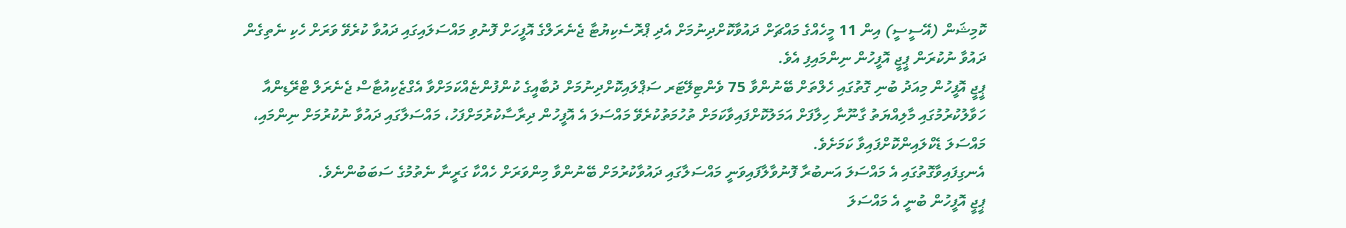ކޮމިޝަން (އޭސީސީ) އިން 11 މީހެއްގެ މައްޗަށް ދައުވާކޮށްދިނުމަށް އެދި ޕްރޮސެކިޔުޓާ ޖެނެރަލްގެ އޮފީހަށް ފޮނުވި މައްސަލައިގައި ދައުވާ ކުރެވޭ ވަރަށް ހެކި ނެތިގެން ދައުވާ ނުކުރަން ޕީޖީ އޮފީހުން ނިންމައިފި އެވެ.
ޕީޖީ އޮފީހުން މިއަދު ބުނި ގޮތުގައި ހެލްތަށް ބޭނުންވާ 75 ވެންޓިލޭޓަރ ސަޕްލައިކޮށްދިނުމަށް ދުބާއީގެ ކުންފުންޏެއްކަމަށްވާ އެގްޒެކިއުޓާސް ޖެނެރަލް ޓްރޭޑިންއާ ހަވާލުކުރުމުގައި މާލިއްޔަތު ގާނޫނާ ހިލާފަށް އަމަލުކޮށްފައިވާކަމަށް ތުހުމަތުކުރެވޭ މައްސަލަ އެ އޮފީހުން ދިރާސާކުރުމަށްފަހު، މައްސަލާގައި ދައުވާ ނުކުރުމަށް ނިންމައި، މައްސަލަ ޑެކްލައިންކޮށްފައިވާ ކަމަށެވެ.
އެނގިފައިވާގޮތުގައި އެ މައްސަލަ އަނބުރާ ފޮނުވާލާފައިވަނީ މައްސަލާގައި ދައުވާކުރުމަށް ބޭނުންވާ މިންވަރަށް ހެއްކާ ގަރީނާ ނެތުމުގެ ސަބަބުންނެވެ.
ޕީޖީ އޮފީހުން ބުނީ އެ މައްސަލަ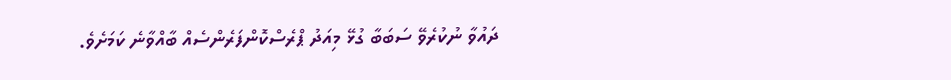ދައުވާ ނުކުރެވޭ ސަބަބާ ގުޅޭ މިއަދު ޕްރެސްކޮންފަރެންސެއް ބާއްވާނެ ކަމަށެވެ.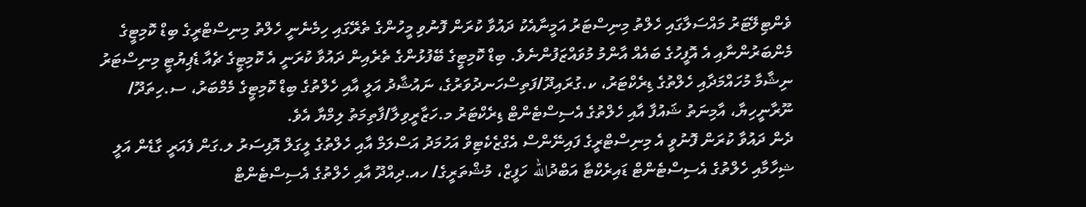ވެންޓިލޭޓަރު މައްސަލާގައި ހެލްތު މިނިސްޓަރު އަމީނާއެކު ދައުވާ ކުރަން ފޮނުވި މީހުންގެ ތެރޭގައި ހިމެނެނީ ހެލްތު މިނިސްޓްރީގެ ބިޑް ކޮމިޓީގެ މެންބަރުންނާއި އެ އޮފީހުގެ ބައެއް އާންމު މުވައްޒަފުންނެވެ. ބިޑް ކޮމިޓީގެ ބޭފުޅުންގެ ތެރެއިން ދައުވާ ކުރަނީ އެ ކޮމިޓީގެ ޗެއާ ޑެޕިޔުޓީ މިނިސްޓަރު ނިޝާމާ މުހައްމަދާއި ހެލްތުގެ ޑިރެކްޓަރު، ކ.ގުރައިދޫ/ފަތިސްހަނދުވަރުގެ، ނައުޝާދު އަލީ އާއި ހެލްތުގެ ބިޑް ކޮމިޓީގެ މެމްބަރު، ސ.ހިތަދޫ/ ނޫރާނީހިޔާ، އާމިނަތު ޝައުފާ އާއި ހެލްތުގެ އެސިސްޓެންޓް ޑިރެކްޓަރު މ.ހަޒާރީވިލާ/ފާތިމަތު ލިމްޔާ އެވެ.
ދެން ދައުވާ ކުރަން ފޮނުވީ އެ މިނިސްޓްރީގެ ފައިނޭންސް އެގްޒެކެޓިވް އަހުމަދު އަސްލަމް އާއި ހެލްތުގެ ލީގަލް އޮފިސަރު ލ.ގަން ފެއަރީ ގާޑެން އަލީ ޝިހާމާއި ހެލްތުގެ އެސިސްޓެންޓް ޑައިރެކްޓާ އަބްދުالله ހަފީޒް، މުޝްތަރީގެ/ ހއ.ދިއްދޫ އާއި ހެލްތުގެ އެސިސްޓެންޓް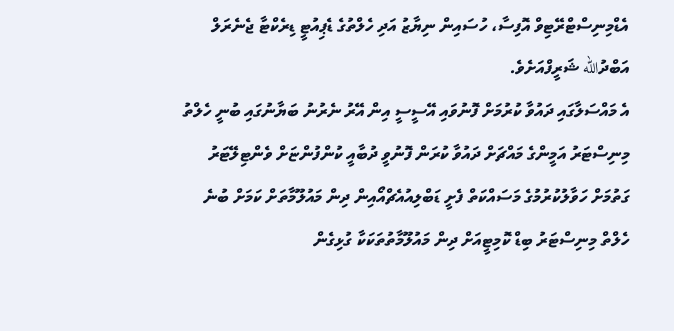އެޑްމިނިސްޓްރޭޓިވް އޮފިސާ، ހުސައިން ނިޔާޒު އަދި ހެލްތުގެ ޑެޕިއުޓީ ޑިރެކްޓާ ޖެނެރަލް އަބްދުالله ޝަރީފްއަށެވެ.
އެ މައްސަލާގައި ދައުވާ ކުރުމަށް ފޮނުވައި އޭސީސީ އިން އޭރު ނެރުނު ބަޔާނުގައި ބުނީ ހެލްތު މިނިސްޓަރު އަމީންގެ މައްޗަށް ދައުވާ ކުރަން ފޮނުވީ ދުބާއީ ކުންފުންޏަށް ވެންޓިލޭޓަރު ގަތުމަށް ހަވާލުކުރުމުގެ މަސައްކަތް ފެށީ ޑަބްލިއުއެޗްއޯއިން ދިން މައުލޫމާތަށް ކަމަށް ބުނެ ހެލްތް މިނިސްޓަރު ބިޑް ކޮމިޓީއަށް ދިން މައުލޫމާތުތަކަކާ ގުޅިގެން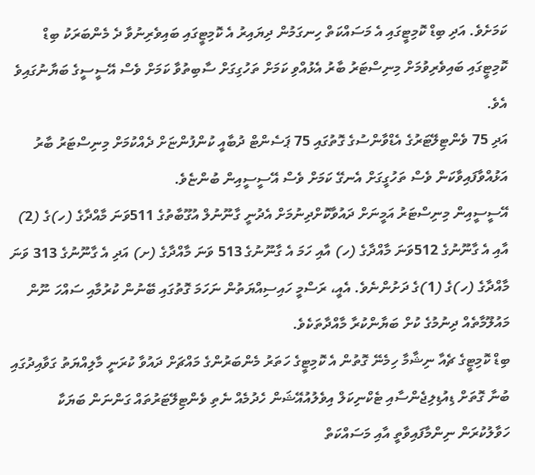ކަމަށެވެ. އަދި ބިޑް ކޮމިޓީގައި އެ މަސައްކަތް ހިނގަމުން ދިޔައިރު އެ ކޮމިޓީގައި ބައިވެރިނުވާ ދެ މެންބަރަކު ބިޑް ކޮމިޓީގައި ބައިވެރިވުމަށް މިނިސްޓަރު ބާރު އެޅުއްވި ކަމަށް ތަހުގިގަށް ސާބިތުވާ ކަމަށް ވެސް އޭސީސީގެ ބަޔާނުގައިވެ އެވެ.
އަދި 75 ވެންޓިލޭޓަރުގެ އެޑްވާންސުގެ ގޮތުގައި 75 ޕަސެންޓް ދުބާއީ ކުންފުންޏަށް ދެއްކުމަށް މިނިސްޓަރު ބާރު އަޅުއްވާފައިވާކަން ވެސް ތަހުގީގަށް އެނގޭ ކަމަށް ވެސް އޭސީސީއިން ބުންޏެވެ.
އޭސީސީއިން މިނިސްޓަރު އަމީނަށް ދައުވާކޮށްދިނުމަށް އެދުނީ ގާނޫނުލް އުގޫބާތުގެ 511ވަނަ މާއްދާގެ (ހ)ގެ (2) އާއި އެ ގާނޫނުގެ 512ވަނަ މާއްދާގެ (ހ) އާއި ހަމަ އެ ގާނޫނުގެ 513 ވަނަ މާއްދާގެ (ށ) އަދި އެ ގާނޫނުގެ 313 ވަނަ މާއްދާގެ (ހ)ގެ (1)ގެ ދަށުންނެވެ. އެއީ، ރަސްމީ ހައިސިއްޔަތުން ނަހަމަ ގޮތުގައި ބޭނުން ކުރުމާއި ސައްހަ ނޫން މައުލޫމާތެއް ދިނުމުގެ ކުށް ބަޔާންކުރާ މާއްދާތަކެވެ.
ބިޑް ކޮމިޓީގެ ޗެއާ ނިޝާމާ ހިމެނޭ ގޮތުން އެ ކޮމިޓީގެ ހަތަރު މެންބަރުންގެ މައްޗަށް ދައުވާ ކުރަނީ މާލިއްޔަތު ގަވާއިދުގައި ބުނާ ގޮތަށް ޑިއުޑިލިޖެންސާއި ޓެކްނިކަލް އިވެލުއުއޭޝަން ހެދުމެއް ނެތި ވެންޓިލޭޓަރުތައް ގަންނަން ބަޔަކާ ހަވާލުކުރަން ނިންމާފައިވާތީ އާއި މަސައްކަތް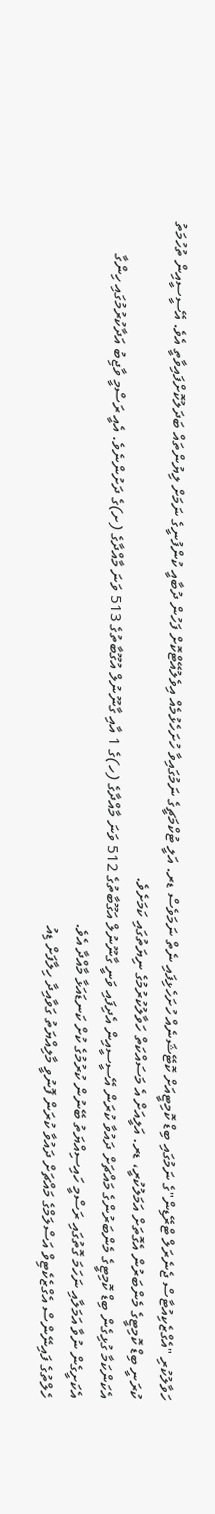ހަވާލުކުރި "އެގްޒެކިއުޓާސް ޖެނެރަލް ޓްރޭޑިން"ގެ ނަމުގައި ބިޑް ކޮމިޓީއަށް ކޮޓޭޝަނެއް ހުށަހެޅިފައި ނެތް ނަމަވެސް ޑރ. އަލީ ޓުކްމަޗީގެ ނަމުގައިވާ ހުށަހެޅުމެއް އިވެލުއޭޓްކޮށް ފަހުން ދުބާއީ ކުންފުނީގެ ނަމަށް ލިޔުންތައް ބަދަލުކޮށްފައިވާތީ އެވެ. އޭސީސީއިން ތުހުމަތު ކުރަނީ ބިޑް ކޮމިޓީގެ މެންބަރުން އެގޮތަށް އަމަލުކުރީ، ޑރ. އަލީއަށް އެ މަސައްކަތް ހަވާލުކުރުމުގެ ނިޔަތުގައި ކަމަށެވެ.
އެކަންކަމާ ގުޅިގެން ބިޑް ކޮމިޓީގެ މެންބަރުންގެ މައްޗަށް ދައުވާ ކުރަން އޭސީސީއިން އެދިފައި ވަނީ ގާނޫނުލް އަގޫބާތުގެ 512 ވަނަ މާއްދާގެ (ހ)ގެ 1 އާއި ގާނޫނުލް އުގޫބާތުގެ 513 ވަނަ މާއްދާގެ (ށ)ގެ ދަށުންނެވެ. އެއީ ރަސްމީ ވާޖިބު އަދާކުރުމުގައި ހިންގާ އެކަށީގެން ނުވާ އަމަލާއި ނަހަމަ ގޮތުގައި ރަސްމީ ހައިސިއްޔަތު ބޭނުން ކުރުމުގެ ކުށް ކަނޑައަޅާ މާއްދާ އެވެ.
ހެލްތުގެ ފައިނޭންސް އެގްޒެކެޓިވް އަސްލަމްގެ މައްޗަށް ދައުވާ ކުރަން ފޮނުވީ މާލިއްޔަތު ގަވާއިދާ ހިލާފަށް ޑިއު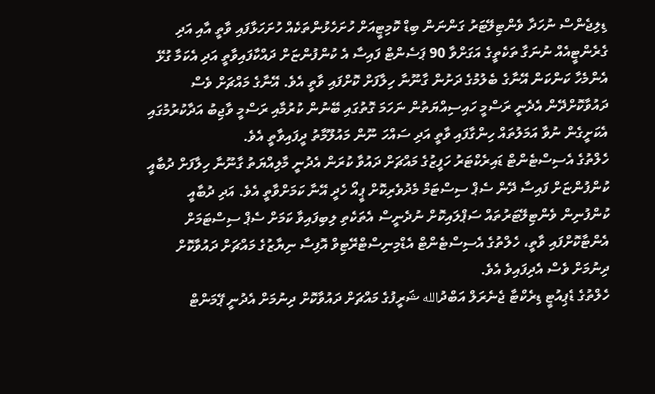ޑިލިޖެންސް ނުހަދާ ވެންޓިލޭޓަރު ގަންނަން ބިޑް ކޮމިޓީއަށް ހުށަހެޅުންތަކެއް ހުށަހަޅާފައި ވާތީ އާއި އަދި ގެރެންޓީއެއް ނުނަގާ ތަކެތީގެ އަގަށްވާ 90 ޕަސެންޓް ފައިސާ އެ ކުންފުންޏަށް ދައްކާފައިވާތީ އަދި އެކަމާ ގުޅޭ އެންމެހާ ކަންކަން އޭނާގެ ބެލުމުގެ ދަށުން ގާނޫނާ ހިލާފަށް ކޮށްފައި ވާތީ އެވެ. އޭނާގެ މައްޗަށް ވެސް ދައުވާކޮށްދޭން އެދެނީ ރަސްމީ ހައިސިއްޔަތުން ނަހަމަ ގޮތުގައި ބޭނުން ކުރުމާއި ރަސްމީ ވާޖިބު އަދާކުރުމުގައި އެކަށީގެން ނުވާ އަމަލުތައް ހިންގާފައި ވާތީ އަދި ސައްހަ ނޫން މައުލޫމާތު ދީފައިވާތީ އެވެ.
ހެލްތުގެ އެސިސްޓެންޓް ޑައިރެކްޓަރު ހަފީޒުގެ މައްޗަށް ދައުވާ ކުރަން އެދުނީ މާލިއްޔަތު ގާނޫނާ ހިލާފަށް ދުބާއީ ކުންފުންޏަށް ފައިސާ ދޭން ސެޕް ސިސްޓަމް މެދުވެރިކޮށް ޕީއޯ ހެދީ އޭނާ ކަމަށްވާތީ އެވެ. އަދި ދުބާއީ ކުންފުނިން ވެންޓިލޭޓަރުތައް ސަޕްލައިކޮށް ނުދެނީސް އެތަކެތި ލިބިފައިވާ ކަމަށް ސެޕް ސިސްޓަމަށް އެންޓާކޮށްފައި ވާތީ، ހެލްތުގެ އެސިސްޓެންޓް އެޑްމިނިސްޓްރޭޓިވް އޮފިސާ ނިޔާޒުގެ މައްޗަށް ދައުވާކޮށް ދިނުމަށް ވެސް އެދިފައިވެ އެވެ.
ހެލްތުގެ ޑެޕިއުޓީ ޑިރެކްޓާ ޖެނެރަލް އަބްދުالله ޝަރީފުގެ މައްޗަށް ދައުވާކޮށް ދިނުމަށް އެދުނީ ޕޭމަންޓް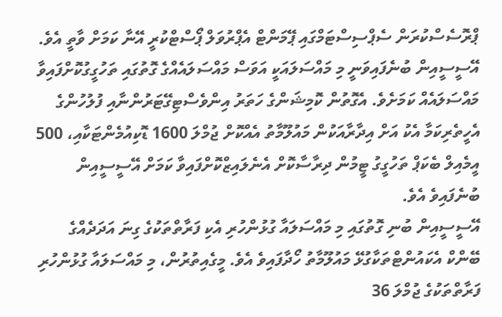ޕްރޮސެސްކުރަން ސެޕްސިސްޓަމްގައި ޕޭމަންޓް އެޕްރުވަލް ޕޯސްޓްކުރީ އޭނާ ކަމަށް ވާތީ އެވެ.
އޭސީސީއިން ބުނެފައިވަނީ މި މައްސަލައަކީ އަވަސް މައްސަލައެއްގެ ގޮތުގައި ތަހުގީގުކޮށްފައިވާ މައްސަލައެއް ކަމަށެވެ. އެގޮތުން ކޮމިޝަންގެ ހަތަރު އިންވެސްޓިގޭޓަރުންނާއި ފުލުހުންގެ އެހީތެރިކަމާ އެކު އަށް އިދާރާއަކުން މައުލޫމާތު އެއްކޮށް ޖުމްލަ 1600 ޑޮކިއުމެންޓަކާއި، 500 އީމެއިލް ބެކަޕް ތަހުގީގު ޓީމުން ދިރާސާކޮށް އެނެލައިޒްކޮށްފައިވާ ކަމަށް އޭސީސީއިން ބުނެފައިވެ އެވެ.
އޭސީސީއިން ބުނި ގޮތުގައި މި މައްސަލައާ ގުޅުންހުރި އެކި ފަރާތްތަކުގެ ގިނަ އަދަދެއްގެ ބޭންކް އެކައުންޓްތަކާގުޅޭ މައުލޫމާތު ހޯދާފައިވެ އެވެ. މީގެއިތުރުން، މި މައްސަލައާ ގުޅުންހުރި ފަރާތްތަކުގެ ޖުމްލަ 36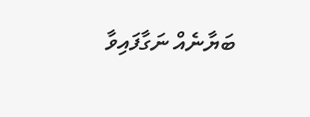ބަޔާނެއް ނަގާފައިވާ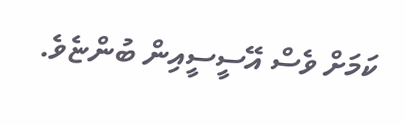ކަމަށް ވެސް އޭސީސީއިން ބުންޏެވެ.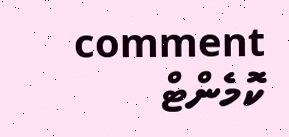comment ކޮމެންޓް